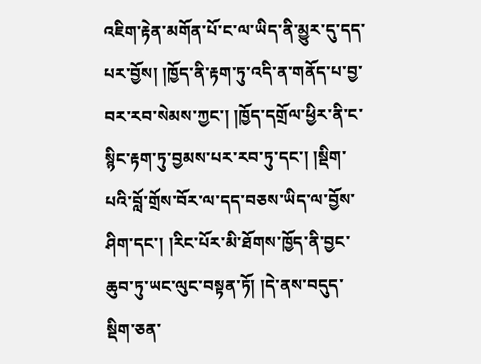འཇིག་རྟེན་མགོན་པོ་ང་ལ་ཡིད་ནི་མྱུར་དུ་དད་པར་བྱོས། །ཁྱོད་ནི་རྟག་ཏུ་འདི་ན་གནོད་པ་བྱ་བར་རབ་སེམས་ཀྱང་། །ཁྱོད་དགྲོལ་ཕྱིར་ནི་ང་སྙིང་རྟག་ཏུ་བྱམས་པར་རབ་ཏུ་དང་། །སྡིག་པའི་བློ་གྲོས་བོར་ལ་དད་བཅས་ཡིད་ལ་བྱོས་ཤིག་དང་། །རིང་པོར་མི་ཐོགས་ཁྱོད་ནི་བྱང་ཆུབ་ཏུ་ཡང་ལུང་བསྟན་ཏོ། །དེ་ནས་བདུད་སྡིག་ཅན་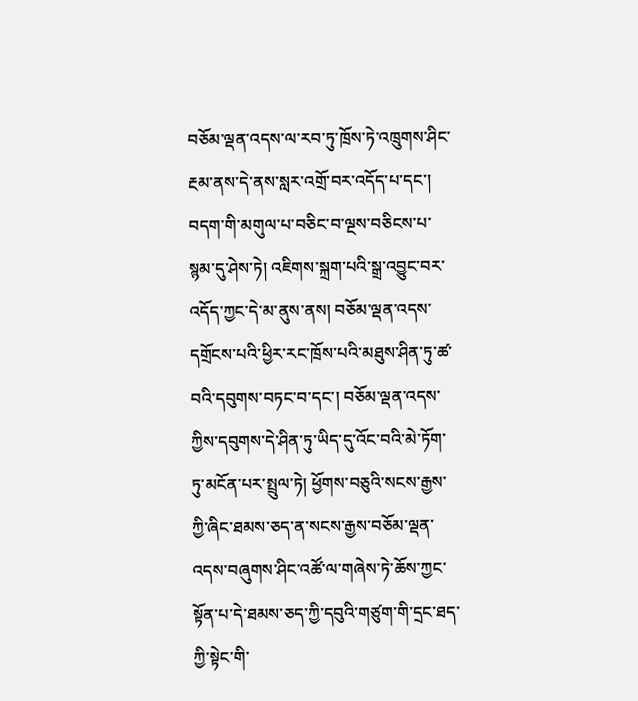བཅོམ་ལྡན་འདས་ལ་རབ་ཏུ་ཁྲོས་ཏེ་འཁྲུགས་ཤིང་རྔམ་ནས་དེ་ནས་སླར་འགྲོ་བར་འདོད་པ་དང་། བདག་གི་མགུལ་པ་བཅིང་བ་ལྔས་བཅིངས་པ་སྙམ་དུ་ཤེས་ཏེ། འཇིགས་སྐྲག་པའི་སྒྲ་འབྱུང་བར་འདོད་ཀྱང་དེ་མ་ནུས་ནས། བཅོམ་ལྡན་འདས་དགྲོངས་པའི་ཕྱིར་རང་ཁྲོས་པའི་མཐུས་ཤིན་ཏུ་ཚ་བའི་དབུགས་བཏང་བ་དང་། བཅོམ་ལྡན་འདས་ཀྱིས་དབུགས་དེ་ཤིན་ཏུ་ཡིད་དུ་འོང་བའི་མེ་ཏོག་ཏུ་མངོན་པར་སྤྲུལ་ཏེ། ཕྱོགས་བཅུའི་སངས་རྒྱས་ཀྱི་ཞིང་ཐམས་ཅད་ན་སངས་རྒྱས་བཅོམ་ལྡན་འདས་བཞུགས་ཤིང་འཚོ་ལ་གཞེས་ཏེ་ཆོས་ཀྱང་སྟོན་པ་དེ་ཐམས་ཅད་ཀྱི་དབུའི་གཙུག་གི་དྲང་ཐད་ཀྱི་སྟེང་གི་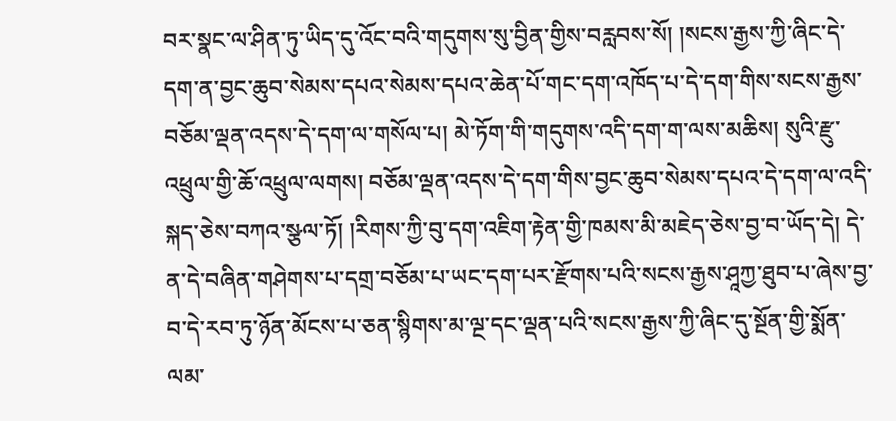བར་སྣང་ལ་ཤིན་ཏུ་ཡིད་དུ་འོང་བའི་གདུགས་སུ་བྱིན་གྱིས་བརླབས་སོ། །སངས་རྒྱས་ཀྱི་ཞིང་དེ་དག་ན་བྱང་ཆུབ་སེམས་དཔའ་སེམས་དཔའ་ཆེན་པོ་གང་དག་འཁོད་པ་དེ་དག་གིས་སངས་རྒྱས་བཅོམ་ལྡན་འདས་དེ་དག་ལ་གསོལ་པ། མེ་ཏོག་གི་གདུགས་འདི་དག་ག་ལས་མཆིས། སུའི་རྫུ་འཕྲུལ་གྱི་ཆོ་འཕྲུལ་ལགས། བཅོམ་ལྡན་འདས་དེ་དག་གིས་བྱང་ཆུབ་སེམས་དཔའ་དེ་དག་ལ་འདི་སྐད་ཅེས་བཀའ་སྩལ་ཏོ། །རིགས་ཀྱི་བུ་དག་འཇིག་རྟེན་གྱི་ཁམས་མི་མཇེད་ཅེས་བྱ་བ་ཡོད་དེ། དེ་ན་དེ་བཞིན་གཤེགས་པ་དགྲ་བཅོམ་པ་ཡང་དག་པར་རྫོགས་པའི་སངས་རྒྱས་ཤཱཀྱ་ཐུབ་པ་ཞེས་བྱ་བ་དེ་རབ་ཏུ་ཉོན་མོངས་པ་ཅན་སྙིགས་མ་ལྔ་དང་ལྡན་པའི་སངས་རྒྱས་ཀྱི་ཞིང་དུ་སྔོན་གྱི་སྨོན་ལམ་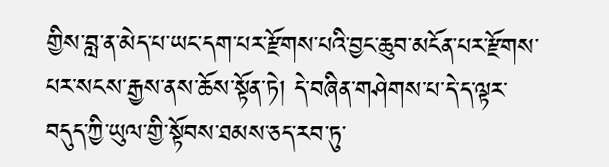གྱིས་བླ་ན་མེད་པ་ཡང་དག་པར་རྫོགས་པའི་བྱང་ཆུབ་མངོན་པར་རྫོགས་པར་སངས་རྒྱས་ནས་ཆོས་སྟོན་ཏེ། དེ་བཞིན་གཤེགས་པ་དེ་ད་ལྟར་བདུད་ཀྱི་ཡུལ་གྱི་སྟོབས་ཐམས་ཅད་རབ་ཏུ་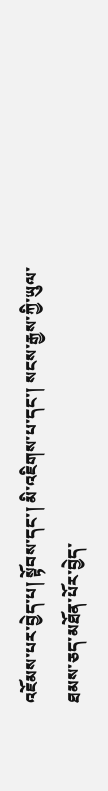འཇོམས་པར་བྱེད་པ། སྟོབས་དང་། མི་འཇིགས་པ་དང་། སངས་རྒྱས་ཀྱི་ཡུལ་ཐམས་ཅད་མཐོན་པོར་བྱེད་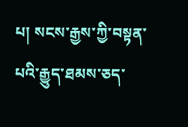པ། སངས་རྒྱས་ཀྱི་བསྟན་པའི་རྒྱུད་ཐམས་ཅད་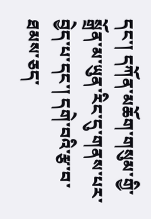དང་། དཀོན་མཆོག་གསུམ་གྱི་སྒྲོན་མ་ཡུན་རིང་དུ་གནས་པར་བྱེད་པ་དང་། དགེ་བའི་རྩ་བ་ཐམས་ཅད་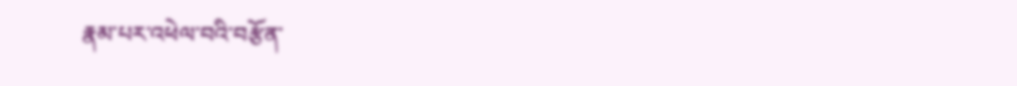རྣམ་པར་འཕེལ་བའི་བརྩོན་